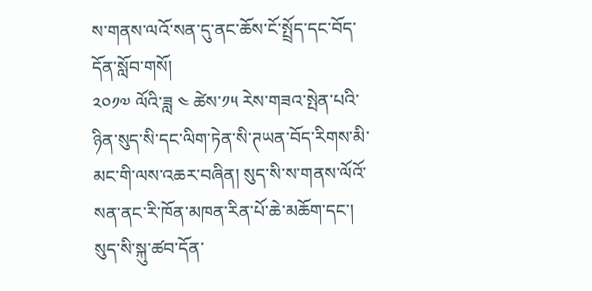ས་གནས་ལའོ་སན་དུ་ནང་ཆོས་ངོ་སྤྲོད་དང་བོད་དོན་སློབ་གསོ།
༢༠༡༧ ལོའི་ཟླ ༤ ཚེས་༡༥ རེས་གཟའ་སྤེན་པའི་ཉིན་སུད་སི་དང་ལིག་ཏེན་སི་ཊཡན་བོད་རིགས་མི་མང་གི་ལས་འཆར་བཞིན། སུད་སི་ས་གནས་ལོའོ་སན་ནང་རི་ཁོན་མཁན་རིན་པོ་ཆེ་མཆོག་དང་། སུད་སི་སྐུ་ཚབ་དོན་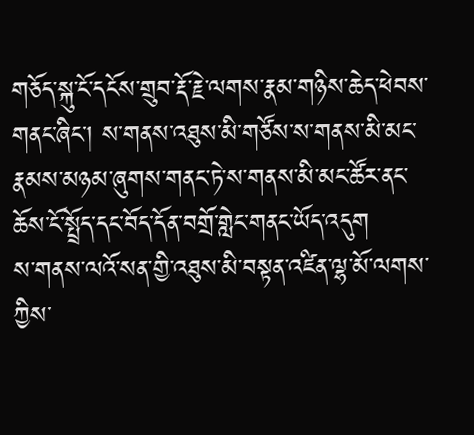གཅོད་སྐུ་ངོ་དངོས་གྲུབ་རྡོ་རྗེ་ལགས་རྣམ་གཉིས་ཆེད་ཕེབས་གནང་ཞིང་། ས་གནས་འཐུས་མི་གཙོས་ས་གནས་མི་མང་རྣམས་མཉམ་ཞུགས་གནང་ཏེ་ས་གནས་མི་མང་ཚོར་ནང་ཆོས་ངོ་སྤྲོད་དང་བོད་དོན་བགྲོ་གླེང་གནང་ཡོད་འདུག
ས་གནས་ལའོ་སན་གྱི་འཐུས་མི་བསྟན་འཛིན་ལྷ་མོ་ལགས་ཀྱིས་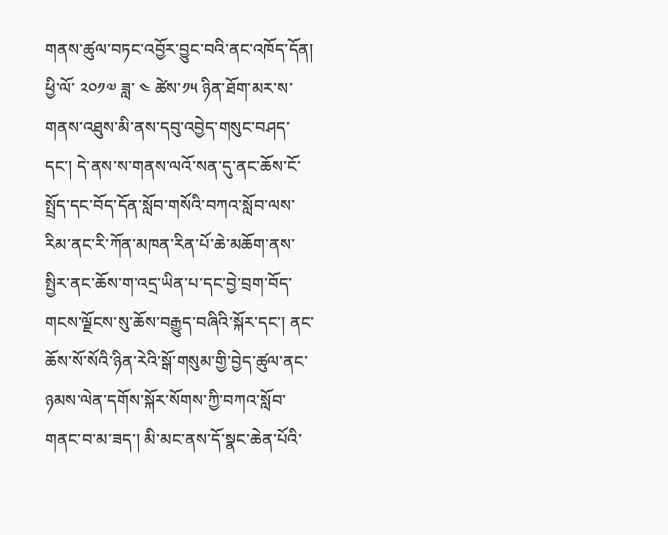གནས་ཚུལ་བཏང་འབྱོར་བྱུང་བའི་ནང་འཁོད་དོན།
ཕྱི་ལོ་ ༢༠༡༧ ཟླ་ ༤ ཚེས་༡༥ ཉིན་ཐོག་མར་ས་གནས་འཐུས་མི་ནས་དབུ་འབྱེད་གསུང་བཤད་དང་། དེ་ནས་ས་གནས་ལའོ་སན་དུ་ནང་ཆོས་ངོ་སྤྲོད་དང་བོད་དོན་སློབ་གསོའི་བཀའ་སློབ་ལས་རིམ་ནང་རི་ཀོན་མཁན་རིན་པོ་ཆེ་མཆོག་ནས་སྤྱིར་ནང་ཆོས་ག་འདྲ་ཡིན་པ་དང་བྱེ་བྲག་བོད་གངས་ལྗོངས་སུ་ཆོས་བརྒྱུད་བཞིའི་སྐོར་དང་། ནང་ཆོས་སོ་སོའི་ཉིན་རེའི་སྒོ་གསུམ་གྱི་བྱེད་ཚུལ་ནང་ཉམས་ལེན་དགོས་སྐོར་སོགས་ཀྱི་བཀའ་སློབ་གནང་བ་མ་ཟད་། མི་མང་ནས་དོ་སྣང་ཆེན་པོའི་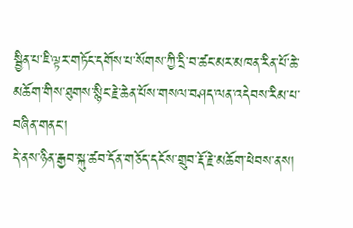སྦྱིན་པ་ཇི་ལྟར་གཏོང་དགོས་པ་སོགས་ཀྱི་དྲི་བ་ཚང་མར་མཁན་རིན་པོ་ཆེ་མཆོག་གིས་ཐུགས་སྙིང་རྗེ་ཆེན་པོས་གསལ་བཤད་ལན་འདེབས་རིམ་པ་བཞིན་གནང་།
དེ་ནས་ཉིན་རྒྱབ་སྐུ་ཚབ་དོན་གཅོད་དངོས་གྲུབ་རྡོ་རྗེ་མཆོག་ཕེབས་ནས།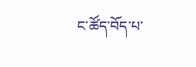ང་ཚོད་བོད་པ་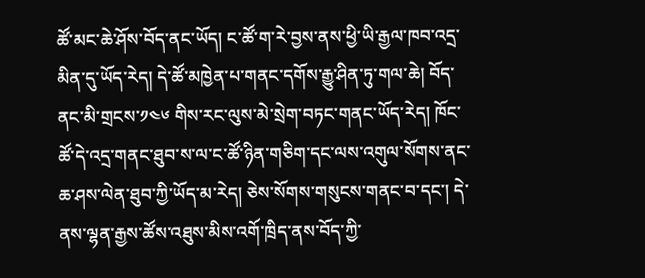ཚོ་མང་ཆེ་ཤོས་བོད་ནང་ཡོད། ང་ཚོ་ག་རེ་བྱས་ནས་ཕྱི་ཡི་རྒྱལ་ཁབ་འདྲ་མིན་དུ་ཡོད་རེད། དེ་ཚོ་མཁྱེན་པ་གནང་དགོས་རྒྱུ་ཤིན་ཏུ་གལ་ཆེ། བོད་ནང་མི་གྲངས་༡༤༦ གིས་རང་ལུས་མེ་སྲེག་བཏང་གནང་ཡོད་རེད། ཁོང་ཚོ་དེ་འདྲ་གནང་ཐུབ་ས་ལ་ང་ཚོ་ཉིན་གཅིག་དང་ལས་འགུལ་སོགས་ནང་ཆ་ཤས་ལེན་ཐུབ་ཀྱི་ཡོད་མ་རེད། ཅེས་སོགས་གསུངས་གནང་བ་དང་། དེ་ནས་ལྷན་རྒྱས་ཚོས་འཐུས་མིས་འགོ་ཁྲིད་ནས་བོད་ཀྱི་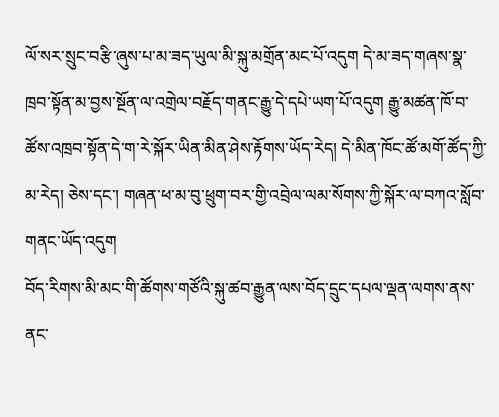ལོ་སར་སྲུང་བརྩི་ཞུས་པ་མ་ཟད་ཡུལ་མི་སྐུ་མགྲོན་མང་པོ་འདུག དེ་མ་ཟད་གཞས་སྣ་ཁྲབ་སྟོན་མ་བྱས་སྔོན་ལ་འགྲེལ་བརྗོད་གནང་རྒྱུ་དེ་དཔེ་ཡག་པོ་འདུག རྒྱུ་མཚན་ཁོ་བ་ཚོས་འཁྲབ་སྟོན་དེ་ག་རེ་སྐོར་ཡིན་མིན་ཤེས་རྟོགས་ཡོད་རེད། དེ་མིན་ཁོང་ཚོ་མགོ་ཚོད་ཀྱི་མ་རེད། ཅེས་དང་། གཞན་ཕ་མ་བུ་ཕྲུག་བར་གྱི་འབྲེལ་ལམ་སོགས་ཀྱི་སྐོར་ལ་བཀའ་སློབ་གནང་ཡོད་འདུག
བོད་རིགས་མི་མང་གི་ཚོགས་གཙོའི་སྐུ་ཚབ་རྒྱུན་ལས་བོད་དྲུང་དཔལ་ལྡན་ལགས་ནས་ནང་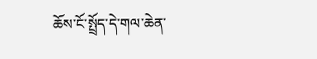ཆོས་ངོ་སྤྲོད་དེ་གལ་ཆེན་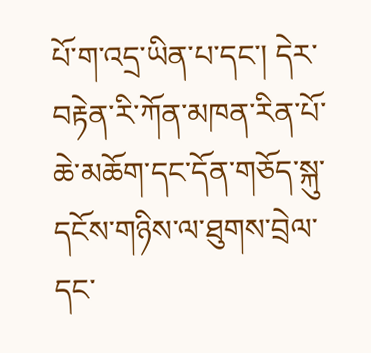པོ་ག་འདྲ་ཡིན་པ་དང་། དེར་བརྟེན་རི་ཀོན་མཁན་རིན་པོ་ཆེ་མཆོག་དང་དོན་གཅོད་སྐུ་དངོས་གཉིས་ལ་ཐུགས་བྲེལ་དང་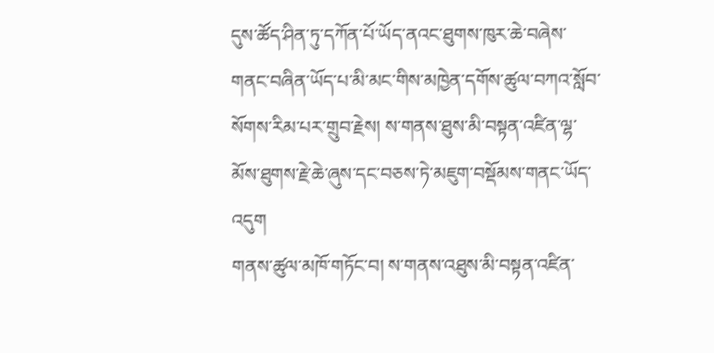དུས་ཚོད་ཤིན་ཏུ་དཀོན་པོ་ཡོད་ནའང་ཐུགས་ཁུར་ཆེ་བཞེས་གནང་བཞིན་ཡོད་པ་མི་མང་གིས་མཁྱེན་དགོས་ཚུལ་བཀའ་སློབ་སོགས་རིམ་པར་གྲུབ་རྗེས། ས་གནས་ཐུས་མི་བསྟན་འཛིན་ལྷ་མོས་ཐུགས་རྗེ་ཆེ་ཞུས་དང་བཅས་ཏེ་མཇུག་བསྡོམས་གནང་ཡོད་འདུག
གནས་ཚུལ་མཁོ་གཏོང་བ། ས་གནས་འཐུས་མི་བསྟན་འཛིན་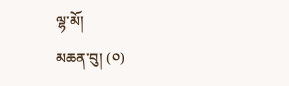ལྷ་མོ།
མཆན་བུ། (༠)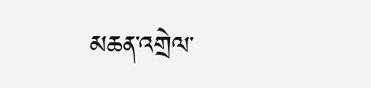མཆན་འགྲེལ་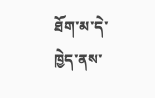ཐོག་མ་དེ་ཁྱེད་ནས་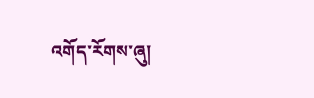འགོད་རོགས་ཞུ།